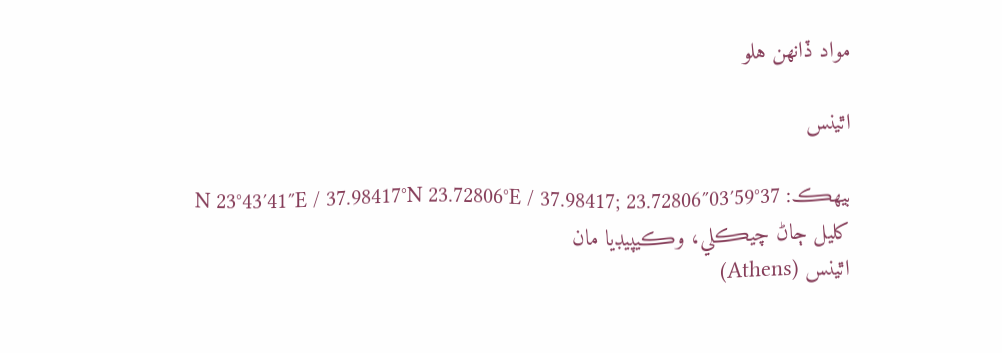مواد ڏانھن هلو

اٿينس

بيھڪ: 37°59′03″N 23°43′41″E / 37.98417°N 23.72806°E / 37.98417; 23.72806
کليل ڄاڻ چيڪلي، وڪيپيڊيا مان
اٿينس (Athens)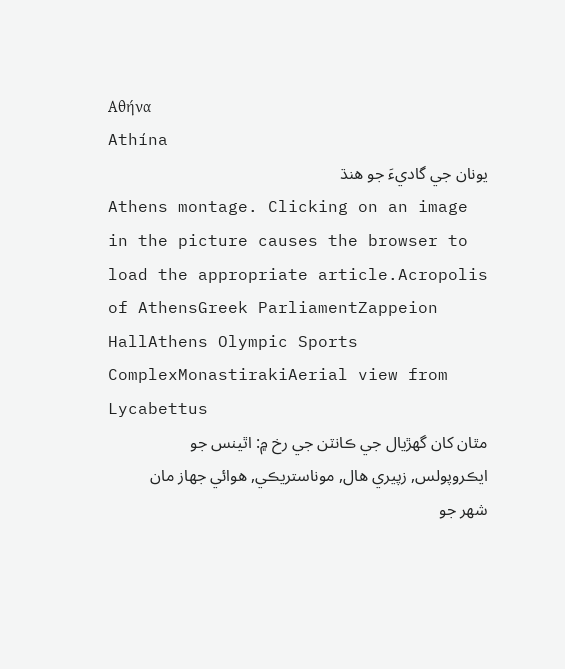Αθήνα
Athína
يونان جي گاديءَ جو ھنڌ
Athens montage. Clicking on an image in the picture causes the browser to load the appropriate article.Acropolis of AthensGreek ParliamentZappeion HallAthens Olympic Sports ComplexMonastirakiAerial view from Lycabettus
مٿان کان گھڙيال جي ڪانٽن جي رخ ۾: اٿينس جو ايڪروپولس, زپيري ھال, موناستريڪي, ھوائي جھاز مان شھر جو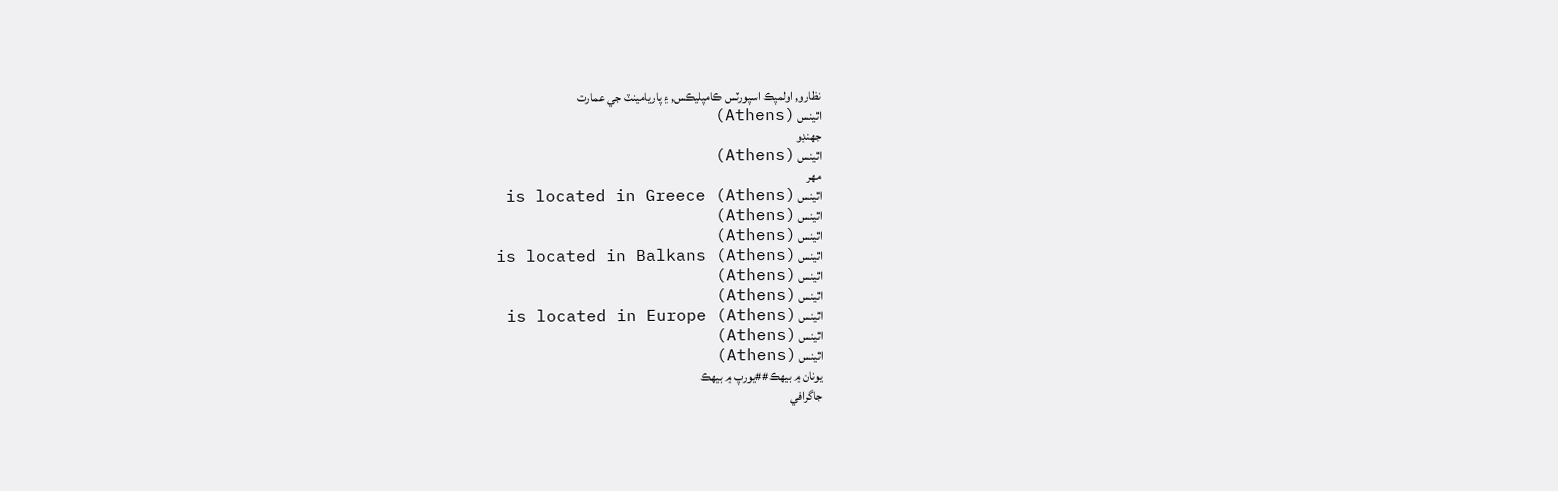نظارو, اولمپڪ اسپورٽس ڪامپليڪس, ۽ پاريامينٽ جي عمارت
اٿينس (Athens)
جھنڊو
اٿينس (Athens)
مھر
اٿينس (Athens) is located in Greece
اٿينس (Athens)
اٿينس (Athens)
اٿينس (Athens) is located in Balkans
اٿينس (Athens)
اٿينس (Athens)
اٿينس (Athens) is located in Europe
اٿينس (Athens)
اٿينس (Athens)
يونان ۾ بيھڪ##يورپ ۾ بيھڪ
جاگرافي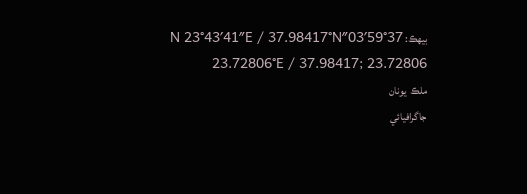بيهڪ: 37°59′03″N 23°43′41″E / 37.98417°N 23.72806°E / 37.98417; 23.72806
ملڪ  يونان
جاگرافيائي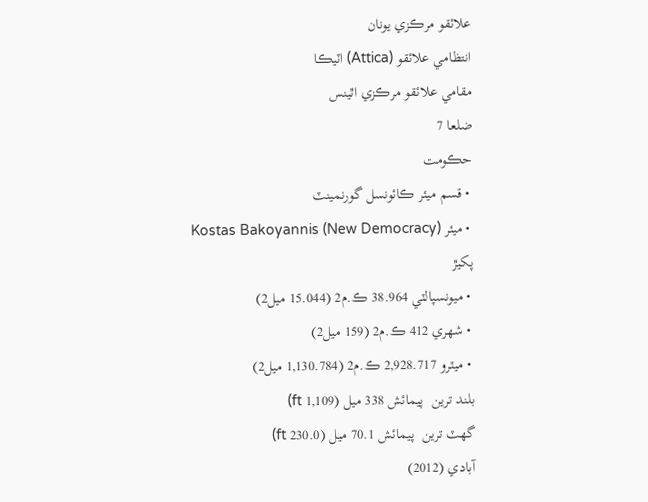علائقو مرڪزي يونان
انتظامي علائقو (Attica) اٽيڪا
مقامي علائقو مرڪزي اٿينس
ضلعا 7
حڪومت
 • قسم ميئر ڪائونسل گورنمينٽ
 • ميئر Kostas Bakoyannis (New Democracy)
پکيڙ
 • ميونسپالٽي 38.964 ڪ.م2 (15.044 ميل2)
 • شھري 412 ڪ.م2 (159 ميل2)
 • ميٽرو 2,928.717 ڪ.م2 (1,130.784 ميل2)
بلند ترین  پیمائش 338 ميل (1,109 ft)
گھٽ ترین  پیمائش 70.1 ميل (230.0 ft)
آبادي (2012)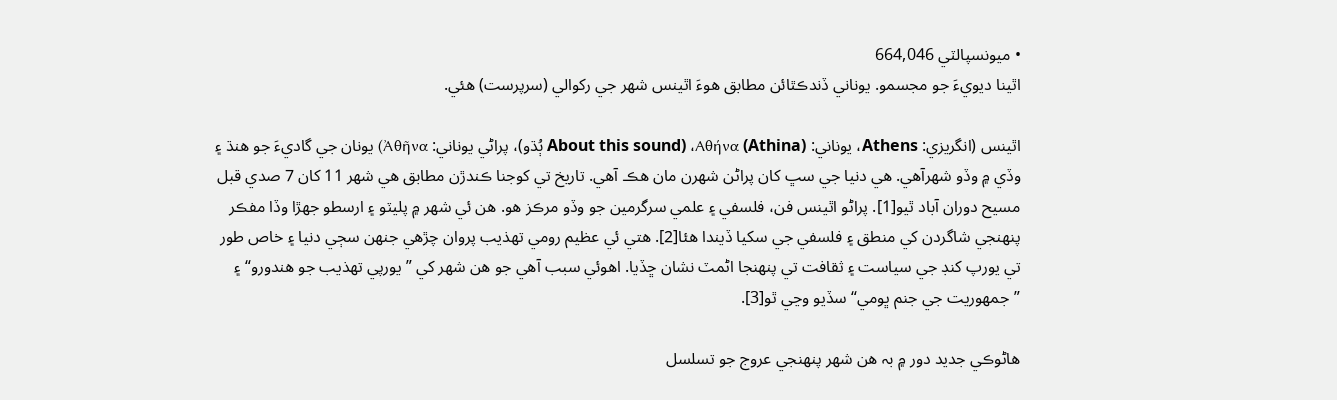• ميونسپالٽي 664,046
اٿينا ديويءَ جو مجسمو. يوناني ڏندڪٿائن مطابق ھوءَ اٿينس شھر جي رکوالي (سرپرست) ھئي.

اٿينس (انگريزي: Athens، يوناني: Αθήνα (Athina)، (About this sound ٻُڌو)، پراڻي يوناني: Ἀθῆνα) يونان جي گاديءَ جو ھنڌ ۽ وڏي ۾ وڏو شھرآھي. ھي دنيا جي سڀ کان پراڻن شھرن مان ھڪ آھي. تاريخ تي کوجنا ڪندڙن مطابق ھي شھر 11 کان 7 صدي قبل مسيح دوران آباد ٿيو[1]. پراڻو اٿينس فن، فلسفي ۽ علمي سرگرمين جو وڏو مرڪز ھو. ھن ئي شھر ۾ پليٽو ۽ ارسطو جھڙا وڏا مفڪر پنھنجي شاگردن کي منطق ۽ فلسفي جي سکيا ڏيندا ھئا[2]. ھتي ئي عظيم رومي تھذيب پروان چڙھي جنھن سڄي دنيا ۽ خاص طور تي يورپ کنڊ جي سياست ۽ ثقافت تي پنھنجا اڻمٽ نشان ڇڏيا. اھوئي سبب آھي جو ھن شھر کي ” يورپي تھذيب جو ھندورو“ ۽ ”جمھوريت جي جنم ڀومي“ سڏيو وڃي ٿو[3].

ھاڻوڪي جديد دور ۾ بہ ھن شھر پنھنجي عروج جو تسلسل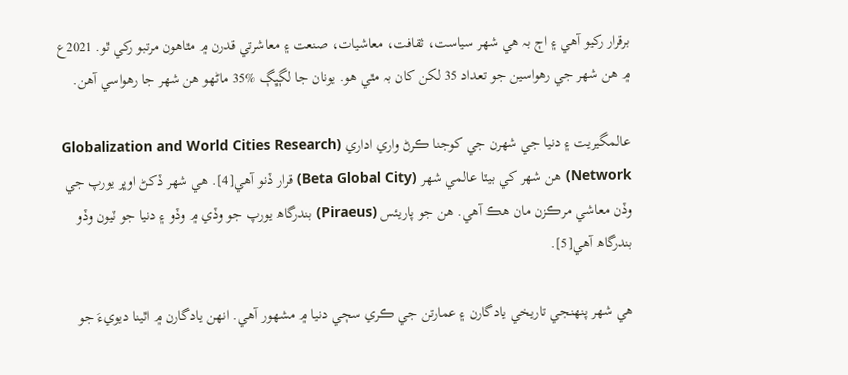برقرار رکيو آھي ۽ اڄ بہ ھي شھر سياست، ثقافت، معاشيات، صنعت ۽ معاشرتي قدرن ۾ مٿاھون مرتبو رکي ٿو. 2021ع ۾ ھن شھر جي رھواسين جو تعداد 35 لکن کان بہ مٿي ھو. يونان جا لڳڀڳ %35 ماڻھو ھن شھر جا رھواسي آھن.

عالمگيريت ۽ دنيا جي شھرن جي کوجنا ڪرڻ واري اداري (Globalization and World Cities Research Network) ھن شھر کي بيٽا عالمي شھر (Beta Global City) قرار ڏنو آھي[4]. ھي شھر ڏکڻ اوڀر يورپ جي وڏن معاشي مرڪزن مان ھڪ آھي. ھن جو پاريئس (Piraeus) بندرگاھ يورپ جو وڏي ۾ وڏو ۽ دنيا جو ٽيون وڏو بندرگاھ آھي[5].

ھي شھر پنھنجي تاريخي يادگارن ۽ عمارتن جي ڪري سڄي دنيا ۾ مشھور آھي. انھن يادگارن ۾ اٿينا ديويءَ جو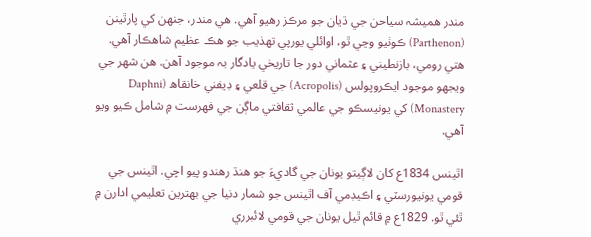مندر ھميشہ سياحن جي ڌيان جو مرڪز رھيو آھي. ھي مندر، جنھن کي پارٿينن (Parthenon) ڪوٺيو وڃي ٿو، اوائلي يورپي تھذيب جو ھڪ عظيم شاھڪار آھي. ھتي رومي، بازنطيني ۽ عثماني دور جا تاريخي يادگار بہ موجود آھن. ھن شھر جي ويجھو موجود ايڪروپولس (Acropolis) جي قلعي ۽ ڊيفني خانقاھ (Daphni Monastery) کي يونيسڪو جي عالمي ثقافتي ماڳن جي فھرست ۾ شامل ڪيو ويو آھي.

اٿينس 1834ع کان لاڳيتو يونان جي گاديءَ جو ھنڌ رھندو پيو اچي. اٿينس جي قومي يونيورسٽي ۽ اڪيڊمي آف اٿينس جو شمار دنيا جي بھترين تعليمي ادارن ۾ ٿئي ٿو. 1829ع ۾ قائم ٿيل يونان جي قومي لائبرري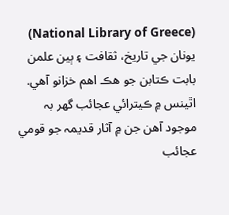(National Library of Greece) يونان جي تاريخ، ثقافت ۽ ٻين علمن بابت ڪتابن جو ھڪ اھم خزانو آھي. اٿينس ۾ ڪيترائي عجائب گھر بہ موجود آھن جن ۾ آثار قديمہ جو قومي عجائب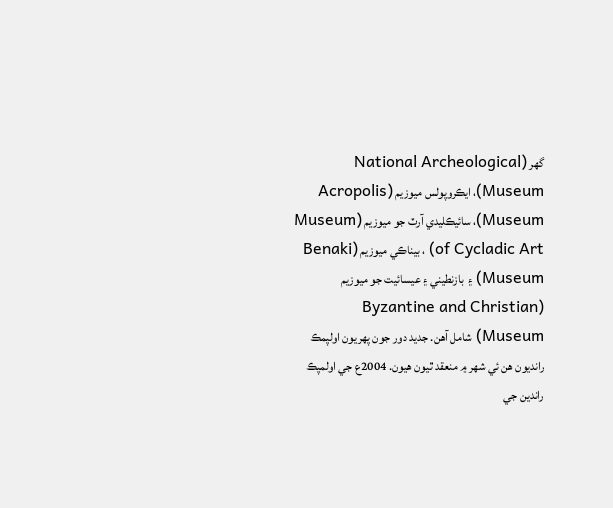گھر (National Archeological Museum)، ايڪروپولس ميوزيم (Acropolis Museum)، سائيڪليدي آرٽ جو ميوزيم (Museum of Cycladic Art) ، بيناڪي ميوزيم (Benaki Museum) ۽ بازنطيني ۽ عيسائيت جو ميوزيم (Byzantine and Christian Museum) شامل آھن. جديد دور جون پھريون اولپمڪ رانديون ھن ئي شھر ۾ منعقد ٿيون ھيون. 2004ع جي اولمپڪ راندين جي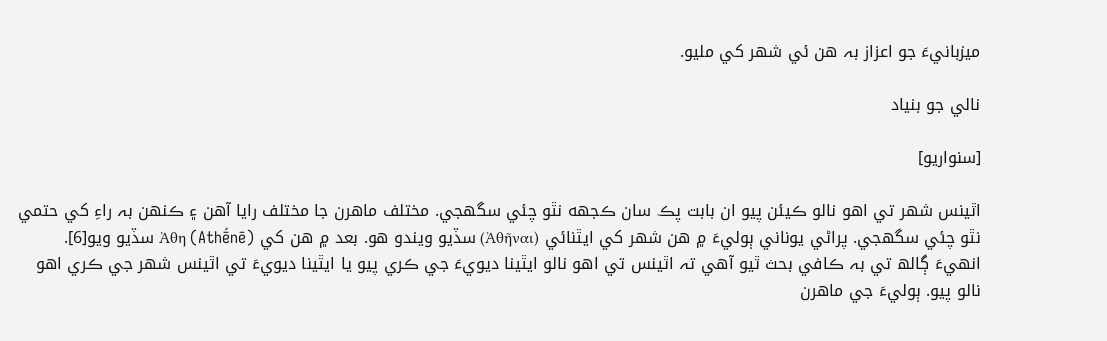ميزبانيءَ جو اعزاز بہ ھن ئي شھر کي مليو.

نالي جو بنياد

[سنواريو]

اٿينس شھر تي اھو نالو ڪيئن پيو ان بابت پڪ سان ڪجهه نٿو چئي سگھجي. مختلف ماھرن جا مختلف رايا آھن ۽ ڪنھن بہ راءِ کي حتمي نٿو چئي سگھجي. پراڻي يوناني ٻوليءَ ۾ ھن شھر کي ايٿنائي (Ἀθῆναι) سڏيو ويندو ھو. بعد ۾ ھن کي Ἀθη (Athḗnē) سڏيو ويو[6]. انھيءَ ڳالھ تي بہ ڪافي بحث ٿيو آھي تہ اٿينس تي اھو نالو ايٿينا ديويءَ جي ڪري پيو يا ايٿينا ديويءَ تي اٿينس شھر جي ڪري اھو نالو پيو. ٻوليءَ جي ماھرن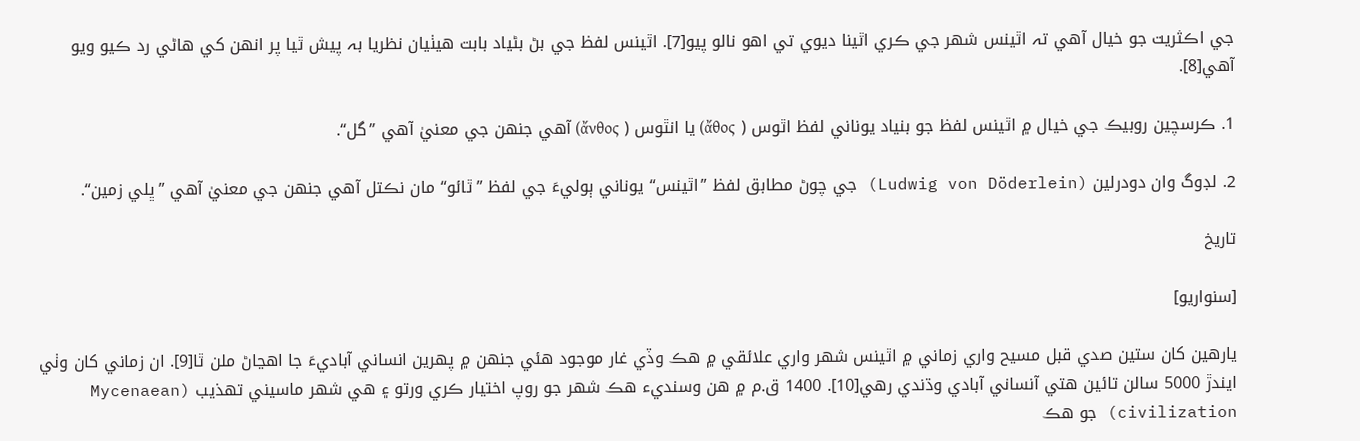جي اڪثريت جو خيال آھي تہ اٿينس شھر جي ڪري اٿينا ديوي تي اھو نالو پيو[7]. اٿينس لفظ جي بڻ بڻياد بابت ھيٺيان نظريا بہ پيش ٿيا پر انھن کي ھاڻي رد ڪيو ويو آھي[8].

1. ڪرسچين روبيڪ جي خيال ۾ اٿينس لفظ جو بنياد يوناني لفظ اٿوس ( ἄθος) يا انٿوس ( ἄνθος) آھي جنھن جي معنيٰ آھي ”گل“.

2. لڊوگ وان دودرلين (Ludwig von Döderlein) جي چوڻ مطابق لفظ ”اٿينس“ يوناني ٻوليءَ جي لفظ ”ٿائو“ مان نڪتل آھي جنھن جي معنيٰ آھي ”ڀلي زمين“.

تاريخ

[سنواريو]

يارھين کان ستين صدي قبل مسيح واري زماني ۾ اٿينس شھر واري علائقي ۾ ھڪ وڏي غار موجود ھئي جنھن ۾ پھرين انساني آباديءَ جا اھڃاڻ ملن ٿا[9]. ان زماني کان وٺي ايندڙ 5000 سالن تائين ھتي آنساني آبادي وڌندي رھي[10]. 1400 ق.م ۾ ھن وسنديء ھڪ شھر جو روپ اختيار ڪري ورتو ۽ ھي شھر ماسيني تھذيب (Mycenaean civilization) جو ھڪ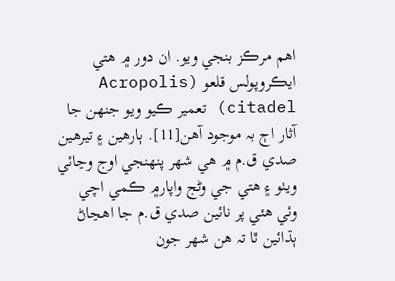اھم مرڪز بنجي ويو. ان دور ۾ ھتي ايڪروپولس قلعو (Acropolis citadel) تعمير ڪيو ويو جنھن جا آثار اڄ بہ موجود آھن[11]. ٻارھين ۽ تيرھين صدي ق.م ۾ ھي شھر پنھنجي اوج وڃائي ويٺو ۽ ھتي جي وڻج واپار۾ ڪمي اچي وئي ھئي پر نائين صدي ق.م جا اھڃاڻ ٻڌائين ٿا تہ ھن شھر جون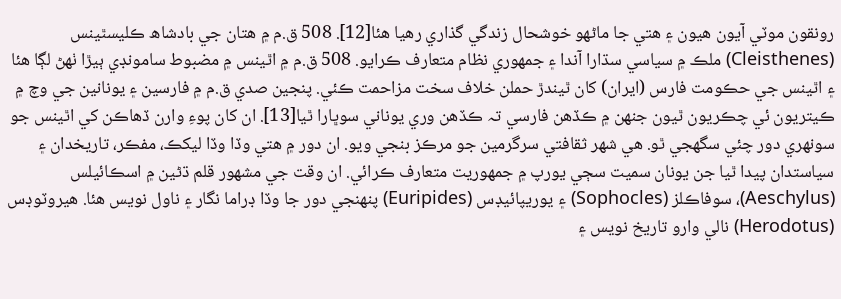رونقون موٽي آيون ھيون ۽ ھتي جا ماڻھو خوشحال زندگي گذاري رھيا ھئا[12]. 508 ق.م ۾ ھتان جي بادشاھ ڪليسٿينس (Cleisthenes) ملڪ ۾ سياسي سڌارا آندا ۽ جمھوري نظام متعارف ڪرايو. 508 ق.م ۾ اٿينس ۾ مضبوط سامونڊي ٻيڙا ٺھڻ لڳا ھئا ۽ اٿينس جي حڪومت فارس (ايران) کان ٿيندڙ حملن خلاف سخت مزاحمت ڪئي. پنجين صدي ق.م ۾ فارسين ۽ يونانين جي وچ ۾ ڪيتريون ئي چڪريون ٿيون جنھن ۾ ڪڏھن فارسي تہ ڪڏھن وري يوناني سوڀارا ٿيا[13]. ان کان پوءِ وارن ڏھاڪن کي اٿينس جو سونھري دور چئي سگھجي ٿو. ھي شھر ثقافتي سرگرمين جو مرڪز بنجي ويو. ان دور ۾ ھتي وڏا وڏا ليکڪ، مفڪر، تاريخدان ۽ سياستدان پيدا ٿيا جن يونان سميت سڄي يورپ ۾ جمھوريت متعارف ڪرائي. ان وقت جي مشھور قلم ڌڻين ۾ اسڪائيلس (Aeschylus)، سوفاڪلز (Sophocles) ۽ يوريپائيڊس (Euripides) پنھنجي دور جا وڏا ڊراما نگار ۽ ناول نويس ھئا. ھيروٽوڊس (Herodotus) نالي وارو تاريخ نويس ۽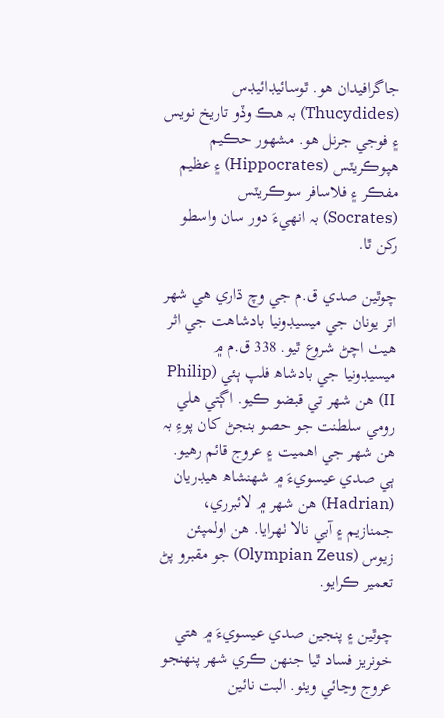جاگرافيدان ھو. ٿوسائيڊائيڊس (Thucydides) بہ ھڪ وڏو تاريخ نويس ۽ فوجي جرنل ھو. مشھور حڪيم ھپوڪريٽس (Hippocrates) ۽ عظيم مفڪر ۽ فلاسافر سوڪريٽس (Socrates) بہ انھيءَ دور سان واسطو رکن ٿا.

چوٿين صدي ق.م جي وچ ڌاري ھي شھر اتر يونان جي ميسيڊونيا بادشاھت جي اثر ھيٺ اچڻ شروع ٿيو. 338 ق.م ۾ ميسيڊونيا جي بادشاھ فلپ ٻئي (Philip II) ھن شھر تي قبضو ڪيو. اڳتي ھلي رومي سلطنت جو حصو بنجڻ کان پوءِ بہ ھن شھر جي اھميت ۽ عروج قائم رھيو. ٻي صدي عيسويءَ ۾ شھنشاھ ھيڊريان (Hadrian) ھن شھر ۾ لائبرري، جمنازيم ۽ آبي نالا ٺھرايا. ھن اولمپئن زيوس (Olympian Zeus) جو مقبرو پڻ تعمير ڪرايو.

چوٿين ۽ پنجين صدي عيسويءَ ۾ ھتي خونريز فساد ٿيا جنھن ڪري شھر پنھنجو عروج وڃائي ويٺو. البت نائين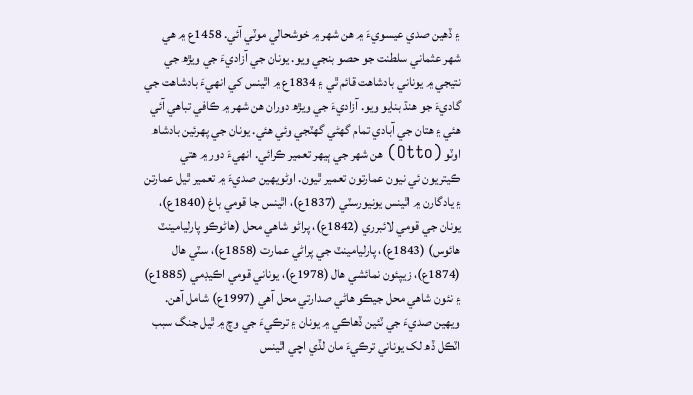۽ ڏھين صدي عيسويءَ ۾ ھن شھر ۾ خوشحالي موٽي آئي. 1458ع ۾ ھي شھر عثماني سلطنت جو حصو بنجي ويو. يونان جي آزاديءَ جي ويڙھ جي نتيجي ۾ يوناني بادشاھت قائم ٿي ۽ 1834ع ۾ اٿينس کي انھيءَ بادشاھت جي گاديءَ جو ھنڌ بنايو ويو. آزاديءَ جي ويڙھ دوران ھن شھر ۾ ڪافي تباھي آئي ھئي ۽ ھتان جي آبادي تمام گھڻي گھٽجي وئي ھئي. يونان جي پھرئين بادشاھ اوٽو (Otto) ھن شھر جي ٻيھر تعمير ڪرائي. انھيءَ دور ۾ ھتي ڪيتريون ئي نيون عمارتون تعمير ٿيون. اوڻويھين صديءَ ۾ تعمير ٿيل عمارتن ۽ يادگارن ۾ اٿينس يونيورسٽي (1837ع)، اٿينس جا قومي باغ (1840ع)، يونان جي قومي لائبرري (1842ع)، پراڻو شاھي محل (ھاڻوڪو پارليامينٽ ھائوس) (1843ع)، پارليامينٽ جي پراڻي عمارت (1858ع)، سٽي ھال (1874ع)، زيپئون نمائشي ھال (1978ع)، يوناني قومي اڪيڊمي (1885ع) ۽ نئون شاھي محل جيڪو ھاڻي صدارتي محل آھي (1997ع) شامل آھن. ويھين صديءَ جي ٽئين ڏھاڪي ۾ يونان ۽ ترڪيءَ جي وچ ۾ ٿيل جنگ سبب اٽڪل ڏھ لک يوناني ترڪيءَ مان لڏي اچي اٿينس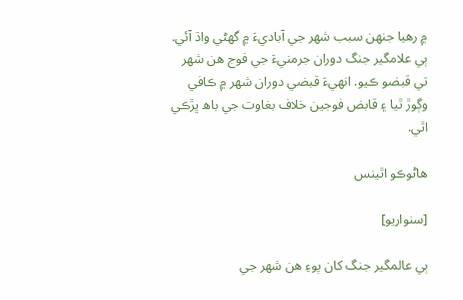۾ رھيا جنھن سبب شھر جي آباديءَ ۾ گھڻي واڌ آئي. ٻي علامگير جنگ دوران جرمنيءَ جي فوج ھن شھر تي قبضو ڪيو. انھيءَ قبضي دوران شھر ۾ ڪافي وڳوڙ ٿيا ۽ قابض فوجين خلاف بغاوت جي باھ ڀڙڪي اٿي.

ھاڻوڪو اٿينس

[سنواريو]

ٻي عالمگير جنگ کان پوءِ ھن شھر جي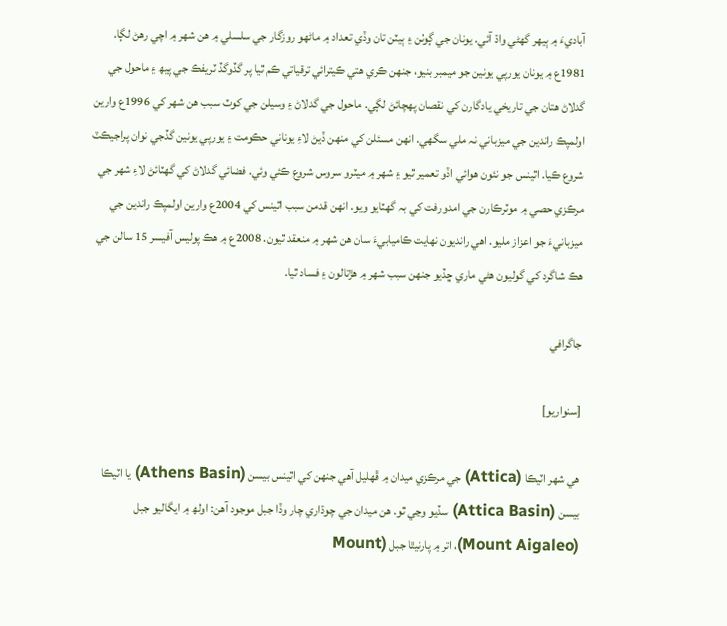آباديءَ ۾ ٻيھر گھڻي واڌ آئي. يونان جي ڳوٺن ۽ ٻيٽن تان وڏي تعداد ۾ ماڻھو روزگار جي سلسلي ۾ ھن شھر ۾ اچي رھڻ لڳا. 1981ع ۾ يونان يورپي يونين جو ميمبر بنيو، جنھن ڪري ھتي ڪيترائي ترقياتي ڪم ٿيا پر گڏوگڏ ٽريفڪ جي پيھ ۽ ماحول جي گدلاڻ ھتان جي تاريخي يادگارن کي نقصان پھچائڻ لڳي. ماحول جي گدلاڻ ۽ وسيلن جي کوٽ سبب ھن شھر کي 1996ع وارين اولمپڪ راندين جي ميزباني نہ ملي سگھي. انھن مسئلن کي منھن ڏيڻ لاءِ يوناني حڪومت ۽ يورپي يونين گڏجي نوان پراجيڪٽ شروع ڪيا. اٿينس جو نئون ھوائي اڏو تعمير ٿيو ۽ شھر ۾ ميٽرو سروس شروع ڪئي وئي. فضائي گدلاڻ کي گھٽائڻ لاءِ شھر جي مرڪزي حصي ۾ موٽرڪارن جي امدورفت کي بہ گھٽايو ويو. انھن قدمن سبب اٿينس کي 2004ع وارين اولمپڪ راندين جي ميزبانيءَ جو اعزاز مليو. اھي رانديون نھايت ڪاميابيءَ سان ھن شھر ۾ منعقد ٿيون. 2008ع ۾ ھڪ پوليس آفيسر 15 سالن جي ھڪ شاگرد کي گوليون ھڻي ماري ڇڏيو جنھن سبب شھر ۾ ھڙتالون ۽ فساد ٿيا.

جاگرافي

[سنواريو]

ھي شھر اٽيڪا (Attica) جي مرڪزي ميدان ۾ ڦھليل آھي جنھن کي اٿينس بيسن (Athens Basin) يا اٽيڪا بيسن (Attica Basin) سڏيو وڃي ٿو. ھن ميدان جي چوڌاري چار وڏا جبل موجود آھن: اولھ ۾ ايگاليو جبل (Mount Aigaleo)، اتر ۾ پارنيٿا جبل (Mount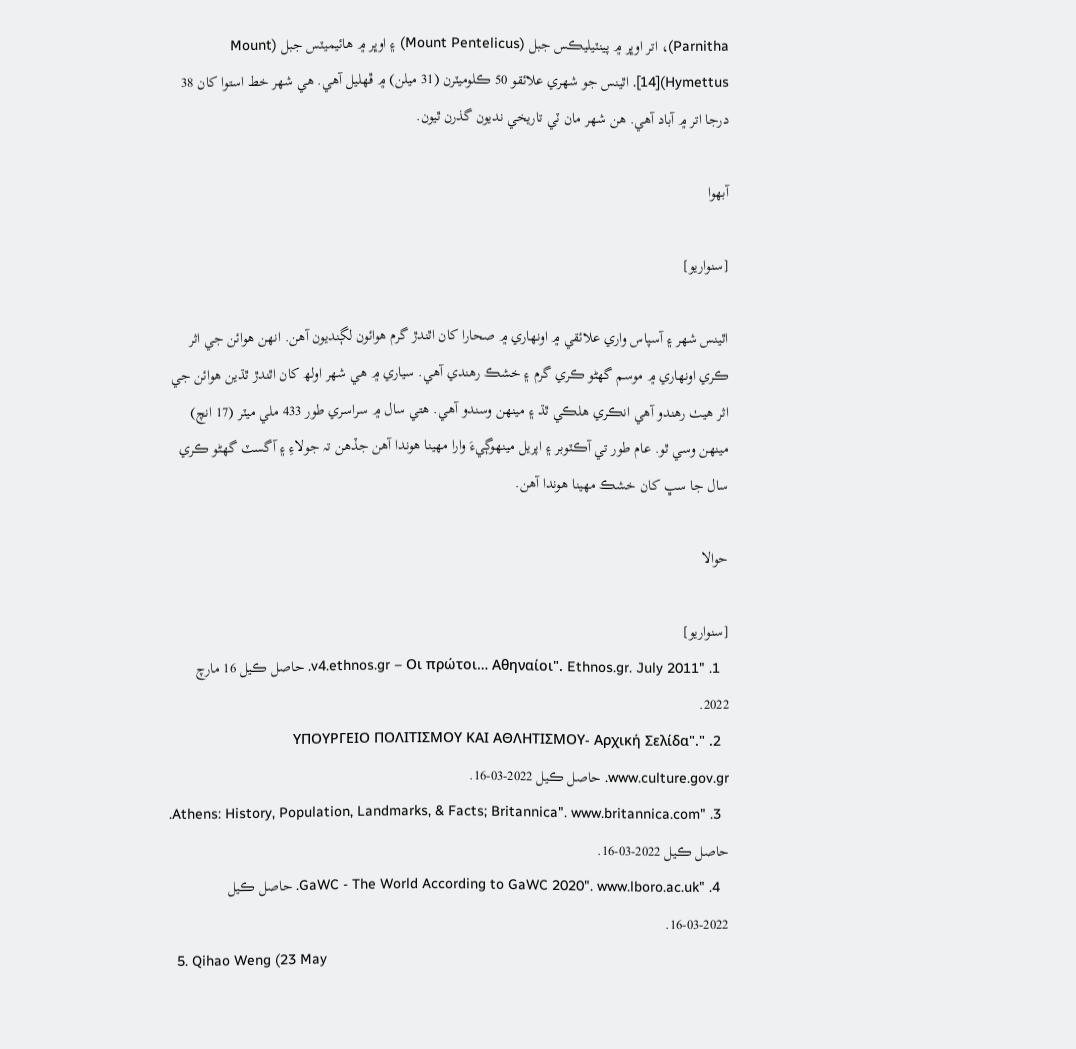Parnitha)، اتر اوڀر ۾ پينٽيليڪس جبل (Mount Pentelicus) ۽ اوڀر ۾ ھائيميٽس جبل (Mount Hymettus)[14]. اٿينس جو شھري علائقو 50 ڪلوميٽرن (31 ميلن) ۾ ڦھليل آھي. ھي شھر خط استوا کان 38 درجا اتر ۾ آباد آھي. ھن شھر مان ٽي تاريخي نديون گذرن ٿيون.

آبھوا

[سنواريو]

اٿينس شھر ۽ آسپاس واري علائقي ۾ اونھاري ۾ صحارا کان اٿندڙ گرم ھوائون لڳنديون آھن. انھن ھوائن جي اثر ڪري اونھاري ۾ موسم گھڻو ڪري گرم ۽ خشڪ رھندي آھي. سياري ۾ ھي شھر اولھ کان اٿندڙ ٿڌين ھوائن جي اثر ھيٺ رھندو آھي انڪري ھلڪي ٿڌ ۽ مينھن وسندو آھي. ھتي سال ۾ سراسري طور 433 ملي ميٽر (17 انچ) مينھن وسي ٿو. عام طور تي آڪٽوبر ۽ اپريل مينھوڳيءَ وارا مھينا ھوندا آھن جڏھن تہ جولاءِ ۽ آگسٽ گھڻو ڪري سال جا سڀ کان خشڪ مھينا ھوندا آھن.

حوالا

[سنواريو]
  1. "v4.ethnos.gr – Οι πρώτοι… Αθηναίοι". Ethnos.gr. July 2011. حاصل ڪيل 16 مارچ 2022.
  2. "ΥΠΟΥΡΓΕΙΟ ΠΟΛΙΤΙΣΜΟΥ ΚΑΙ ΑΘΛΗΤΙΣΜΟΥ- Αρχική Σελίδα". www.culture.gov.gr. حاصل ڪيل 2022-03-16.
  3. "Athens: History, Population, Landmarks, & Facts; Britannica". www.britannica.com. حاصل ڪيل 2022-03-16.
  4. "GaWC - The World According to GaWC 2020". www.lboro.ac.uk. حاصل ڪيل 2022-03-16.
  5. Qihao Weng (23 May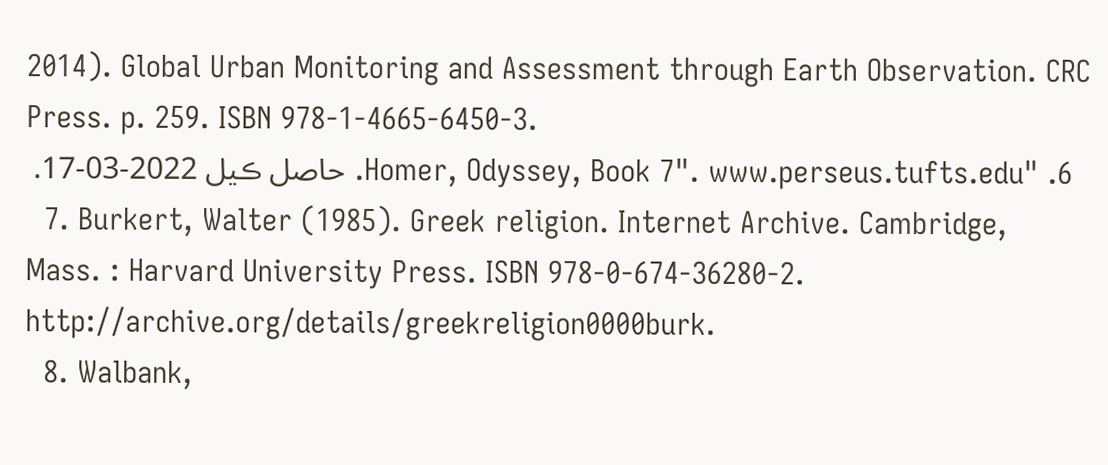2014). Global Urban Monitoring and Assessment through Earth Observation. CRC Press. p. 259. ISBN 978-1-4665-6450-3.
  6. "Homer, Odyssey, Book 7". www.perseus.tufts.edu. حاصل ڪيل 2022-03-17.
  7. Burkert, Walter (1985). Greek religion. Internet Archive. Cambridge, Mass. : Harvard University Press. ISBN 978-0-674-36280-2. http://archive.org/details/greekreligion0000burk.
  8. Walbank,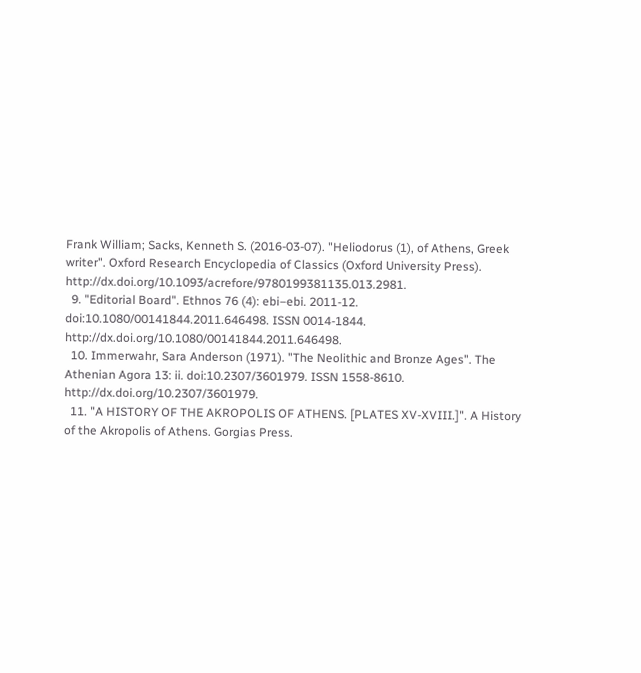Frank William; Sacks, Kenneth S. (2016-03-07). "Heliodorus (1), of Athens, Greek writer". Oxford Research Encyclopedia of Classics (Oxford University Press). http://dx.doi.org/10.1093/acrefore/9780199381135.013.2981.
  9. "Editorial Board". Ethnos 76 (4): ebi–ebi. 2011-12. doi:10.1080/00141844.2011.646498. ISSN 0014-1844. http://dx.doi.org/10.1080/00141844.2011.646498.
  10. Immerwahr, Sara Anderson (1971). "The Neolithic and Bronze Ages". The Athenian Agora 13: ii. doi:10.2307/3601979. ISSN 1558-8610. http://dx.doi.org/10.2307/3601979.
  11. "A HISTORY OF THE AKROPOLIS OF ATHENS. [PLATES XV-XVIII.]". A History of the Akropolis of Athens. Gorgias Press.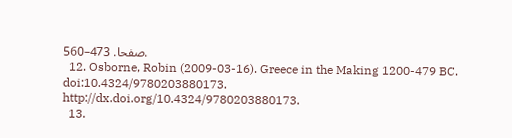صفحا. 473–560.
  12. Osborne, Robin (2009-03-16). Greece in the Making 1200-479 BC. doi:10.4324/9780203880173. http://dx.doi.org/10.4324/9780203880173.
  13.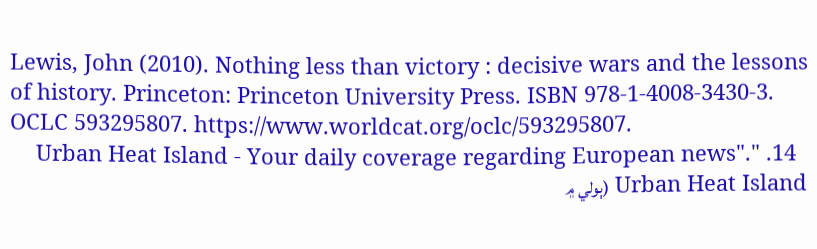Lewis, John (2010). Nothing less than victory : decisive wars and the lessons of history. Princeton: Princeton University Press. ISBN 978-1-4008-3430-3. OCLC 593295807. https://www.worldcat.org/oclc/593295807.
  14. "Urban Heat Island - Your daily coverage regarding European news". Urban Heat Island (ٻولي ۾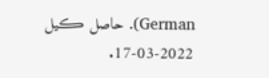German). حاصل ڪيل 2022-03-17.